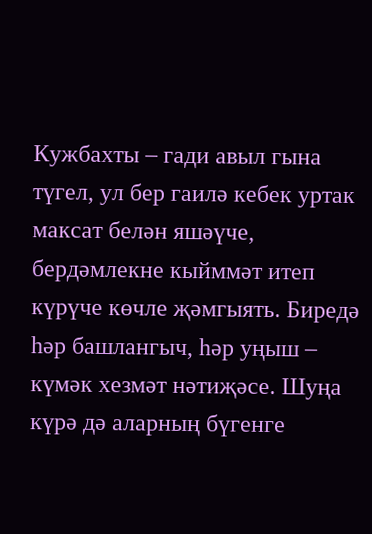Кужбахты – гади авыл гына түгел, ул бер гаилә кебек уртак максат белән яшәүче, бердәмлекне кыйммәт итеп күрүче көчле җәмгыять. Биредә һәр башлангыч, һәр уңыш – күмәк хезмәт нәтиҗәсе. Шуңа күрә дә аларның бүгенге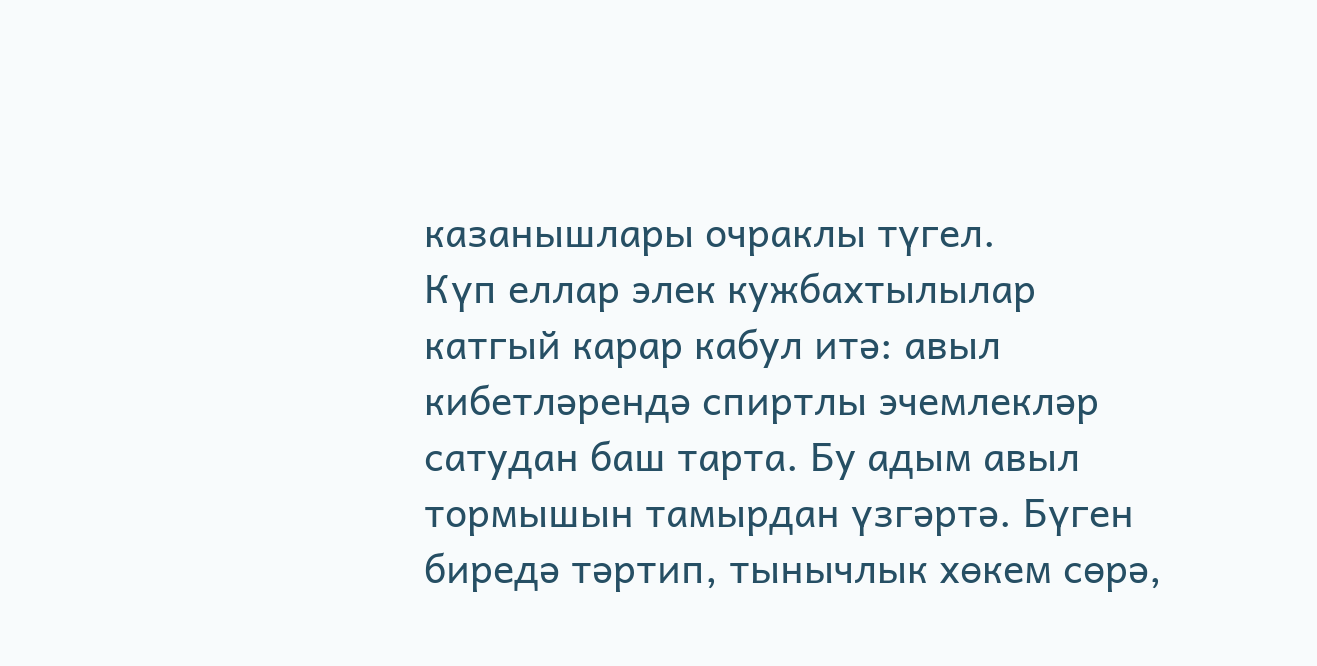казанышлары очраклы түгел.
Күп еллар элек кужбахтылылар катгый карар кабул итә: авыл кибетләрендә спиртлы эчемлекләр сатудан баш тарта. Бу адым авыл тормышын тамырдан үзгәртә. Бүген биредә тәртип, тынычлык хөкем сөрә,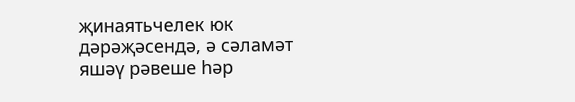җинаятьчелек юк дәрәҗәсендә, ә сәламәт яшәү рәвеше һәр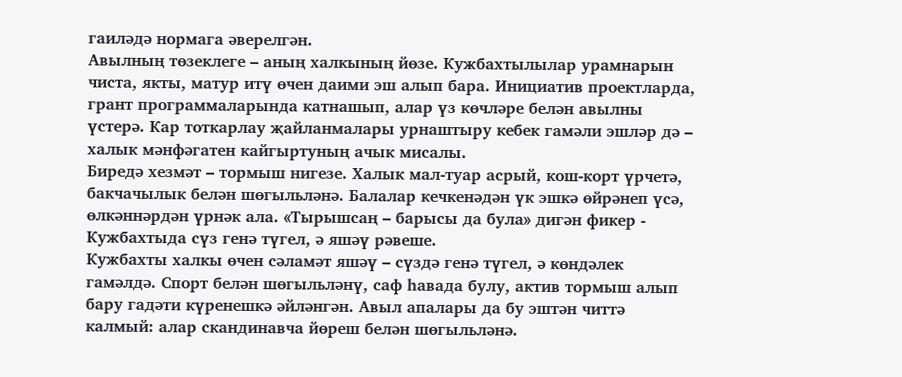гаиләдә нормага әверелгән.
Авылның төзеклеге – аның халкының йөзе. Кужбахтылылар урамнарын чиста, якты, матур итү өчен даими эш алып бара. Инициатив проектларда, грант программаларында катнашып, алар үз көчләре белән авылны үстерә. Кар тоткарлау җайланмалары урнаштыру кебек гамәли эшләр дә – халык мәнфәгатен кайгыртуның ачык мисалы.
Биредә хезмәт – тормыш нигезе. Халык мал-туар асрый, кош-корт үрчетә, бакчачылык белән шөгыльләнә. Балалар кечкенәдән үк эшкә өйрәнеп үсә, өлкәннәрдән үрнәк ала. «Тырышсаң – барысы да була» дигән фикер - Кужбахтыда сүз генә түгел, ә яшәү рәвеше.
Кужбахты халкы өчен сәламәт яшәү – сүздә генә түгел, ә көндәлек гамәлдә. Спорт белән шөгыльләнү, саф һавада булу, актив тормыш алып бару гадәти күренешкә әйләнгән. Авыл апалары да бу эштән читтә калмый: алар скандинавча йөреш белән шөгыльләнә.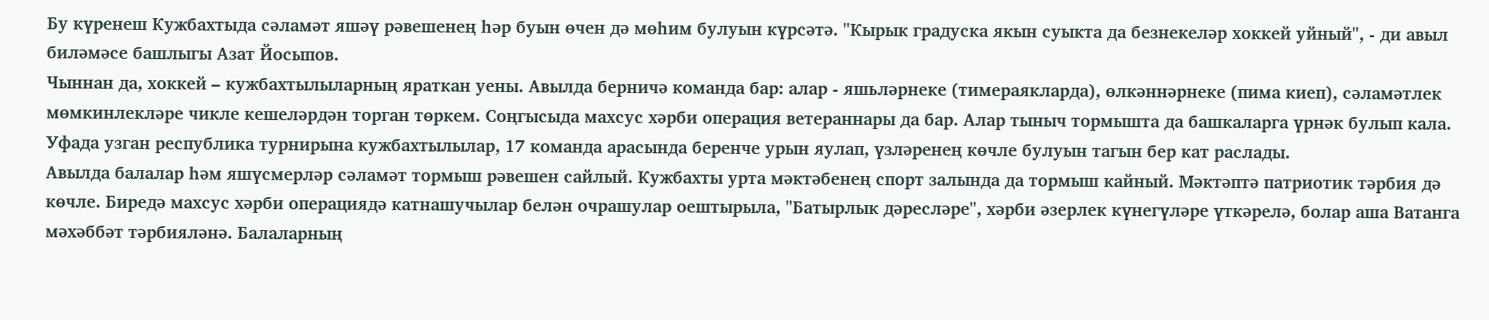Бу күренеш Кужбахтыда сәламәт яшәү рәвешенең һәр буын өчен дә мөһим булуын күрсәтә. "Кырык градуска якын суыкта да безнекеләр хоккей уйный", - ди авыл биләмәсе башлыгы Азат Йосыпов.
Чыннан да, хоккей – кужбахтылыларның яраткан уены. Авылда берничә команда бар: алар - яшьләрнеке (тимераякларда), өлкәннәрнеке (пима киеп), сәламәтлек мөмкинлекләре чикле кешеләрдән торган төркем. Соңгысыда махсус хәрби операция ветераннары да бар. Алар тыныч тормышта да башкаларга үрнәк булып кала. Уфада узган республика турнирына кужбахтылылар, 17 команда арасында беренче урын яулап, үзләренең көчле булуын тагын бер кат раслады.
Авылда балалар һәм яшүсмерләр сәламәт тормыш рәвешен сайлый. Кужбахты урта мәктәбенең спорт залында да тормыш кайный. Мәктәптә патриотик тәрбия дә көчле. Биредә махсус хәрби операциядә катнашучылар белән очрашулар оештырыла, "Батырлык дәресләре", хәрби әзерлек күнегүләре үткәрелә, болар аша Ватанга мәхәббәт тәрбияләнә. Балаларның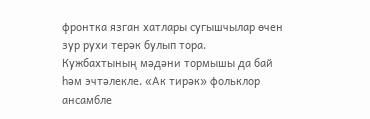фронтка язган хатлары сугышчылар өчен зур рухи терәк булып тора.
Кужбахтының мәдәни тормышы да бай һәм эчтәлекле. «Ак тирәк» фольклор ансамбле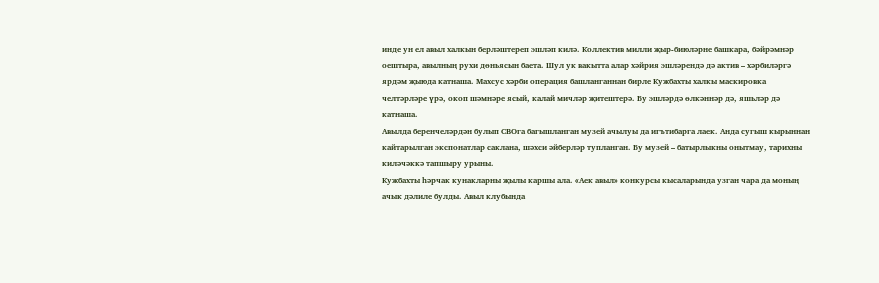инде ун ел авыл халкын берләштереп эшләп килә. Коллектив милли җыр-биюләрне башкара, бәйрәмнәр оештыра, авылның рухи дөньясын баета. Шул ук вакытта алар хәйрия эшләрендә дә актив – хәрбиләргә ярдәм җыюда катнаша. Махсус хәрби операция башланганнан бирле Кужбахты халкы маскировка челтәрләре үрә, окоп шәмнәре ясый, калай мичләр җитештерә. Бу эшләрдә өлкәннәр дә, яшьләр дә катнаша.
Авылда беренчеләрдән булып СВОга багышланган музей ачылуы да игътибарга лаек. Анда сугыш кырыннан кайтарылган экспонатлар саклана, шәхси әйберләр тупланган. Бу музей – батырлыкны онытмау, тарихны киләчәккә тапшыру урыны.
Кужбахты һәрчак кунакларны җылы каршы ала. «Аек авыл» конкурсы кысаларында узган чара да моның ачык дәлиле булды. Авыл клубында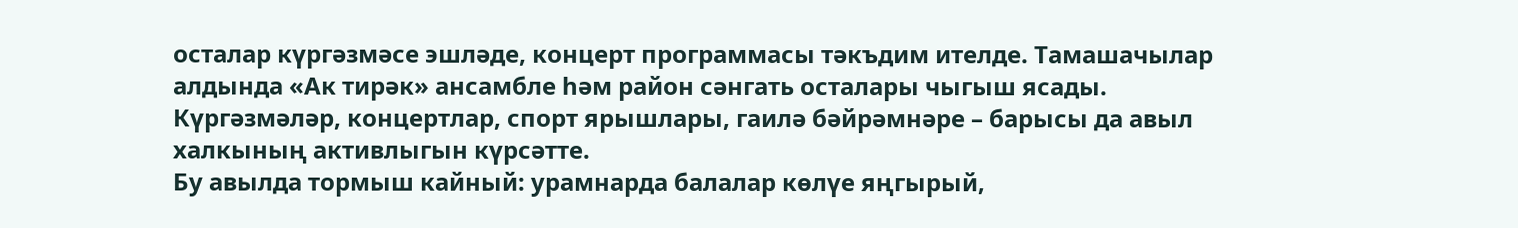осталар күргәзмәсе эшләде, концерт программасы тәкъдим ителде. Тамашачылар алдында «Ак тирәк» ансамбле һәм район сәнгать осталары чыгыш ясады. Күргәзмәләр, концертлар, спорт ярышлары, гаилә бәйрәмнәре – барысы да авыл халкының активлыгын күрсәтте.
Бу авылда тормыш кайный: урамнарда балалар көлүе яңгырый,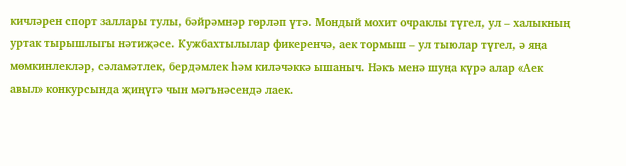кичләрен спорт заллары тулы, бәйрәмнәр гөрләп үтә. Мондый мохит очраклы түгел, ул – халыкның уртак тырышлыгы нәтиҗәсе. Кужбахтылылар фикеренчә, аек тормыш – ул тыюлар түгел, ә яңа мөмкинлекләр, сәламәтлек, бердәмлек һәм киләчәккә ышаныч. Нәкъ менә шуңа күрә алар «Аек авыл» конкурсында җиңүгә чын мәгънәсендә лаек.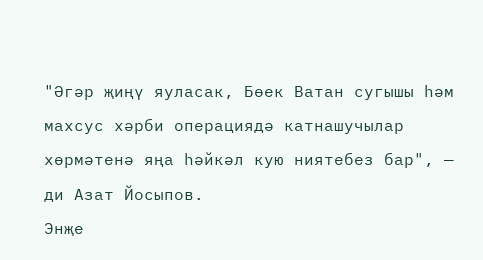"Әгәр җиңү яуласак, Бөек Ватан сугышы һәм махсус хәрби операциядә катнашучылар хөрмәтенә яңа һәйкәл кую ниятебез бар", — ди Азат Йосыпов.
Энҗе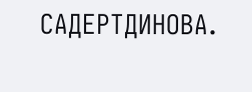САДЕРТДИНОВА.